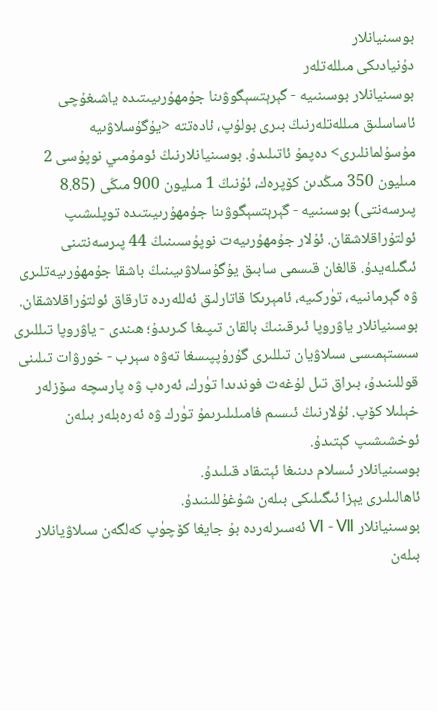بوسىنيانلار
دۇنيادىكى مىللەتلەر
بوسىنيانلار بوسىنىيە - گېرېتسېگوۋىنا جۇمھۇرىيىتىدە ياشىغۇچى ئاساسلىق مىللەتلەرنىڭ بىرى بولۇپ، ئادەتتە <يۇگۇسلاۋىيە مۇسۇلمانلىرى> دەپمۇ ئاتىلىدۇ. بوسىنيانلارنىڭ ئومۇمىي نوپۇسى 2 مىليون 350 مىڭدىن كۆپرەك، ئۇنىڭ 1 مىليون 900 مىڭى (8.85 پىرسەنتى) بوسىنىيە - گېرېتسېگوۋىنا جۇمھۇرىيىتىدە توپلىشىپ ئولتۇراقلاشقان. ئۇلار جۇمھۇرىيەت نوپۇسىىنىڭ 44 پىرسەنتىنى ئىگىلەيدۇ. قالغان قىسمى سابىق يۇگۇسلاۋىيىنىڭ باشقا جۇمھۇرىيەتلىرى ۋە گېرمانىيە، تۈركىيە، ئامېرىكا قاتارلىق ئەللەردە تارقاق ئولتۇراقلاشقان.
بوسىنيانلار ياۋروپا ئىرقىنىڭ بالقان تىپىغا كىرىدۇ؛ ھىندى - ياۋروپا تىللىرى سىستېمىسى سىلاۋيان تىللىرى گۇرۇپپىسغا تەۋە سېرب - خورۋات تىلىنى قوللىنىدۇ، بىراق تىل لۇغەت فوندىدا تۈرك، ئەرەب ۋە پارسچە سۆزلەر خېلىلا كۆپ. ئۇلارنىڭ ئىسىم فامىلىلىرىمۇ تۈرك ۋە ئەرەبلەر بىلەن ئوخشىشىپ كېتىدۇ.
بوسىنيانلار ئىسلام دىنىغا ئېتىقاد قىلىدۇ.
ئاھالىلىرى يېزا ئىگىلىكى بىلەن شۇغۇللىنىدۇ.
بوسىنيانلار Ⅵ - Ⅶ ئەسىرلەردە بۇ جايغا كۆچۈپ كەلگەن سىلاۋيانلار بىلەن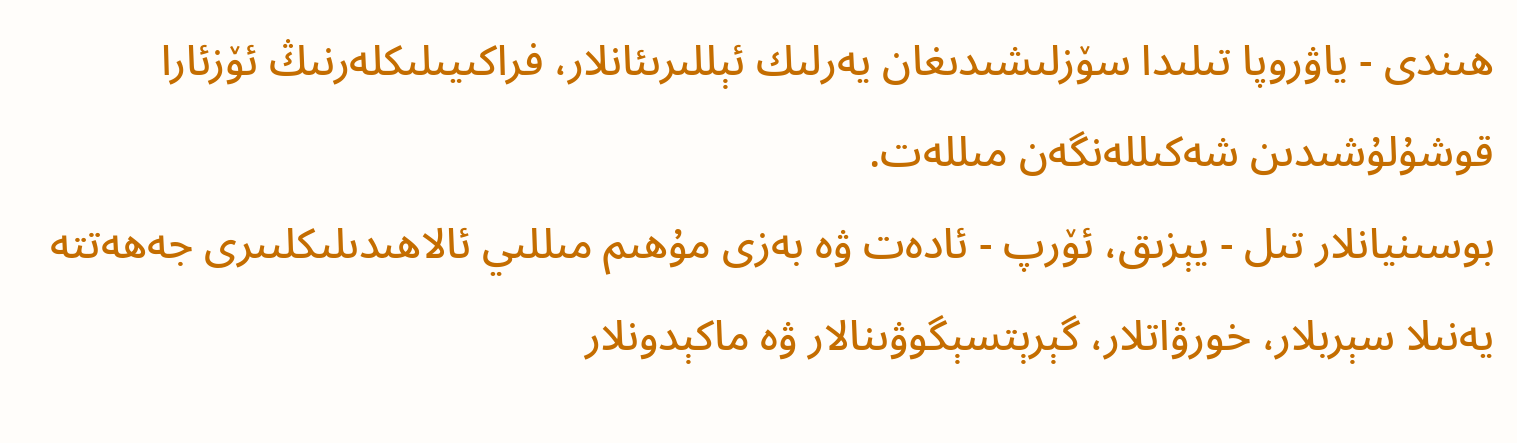ھىندى - ياۋروپا تىلىدا سۆزلىشىدىغان يەرلىك ئېللىرىئانلار، فراكىيىلىكلەرنىڭ ئۆزئارا قوشۇلۇشىدىن شەكىللەنگەن مىللەت.
بوسىنيانلار تىل - يېزىق، ئۆرپ - ئادەت ۋە بەزى مۇھىم مىللىي ئالاھىدىلىكلىىرى جەھەتتە يەنىلا سېربلار، خورۋاتلار، گېرېتسېگوۋىنالار ۋە ماكېدونلار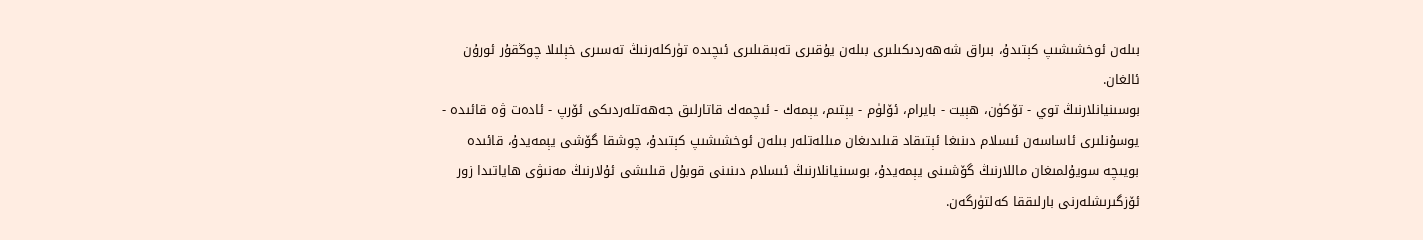بىلەن ئوخشىشىپ كېتىدۇ، بىراق شەھەردىكىلىرى بىلەن يۇقىرى تەبىقىلىرى ئىچىدە تۈركلەرنىڭ تەسىرى خېلىلا چوڭقۇر ئورۇن ئالغان.
بوسىنيانلارنىڭ توي - تۆكۈن، ھېيت - بايرام، ئۆلۈم - يېتىم، يېمەك - ئىچمەك قاتارلىق جەھەتلەردىكى ئۆرپ - ئادەت ۋە قائىدە - يوسۇنلىرى ئاساسەن ئىسلام دىنىغا ئېتىقاد قىلىدىغان مىللەتلەر بىلەن ئوخشىشىپ كېتىدۇ، چوشقا گۆشى يېمەيدۇ، قائىدە بويىچە سويۇلمىغان ماللارنىڭ گۆشىنى يېمەيدۇ، بوسىنيانلارنىڭ ئىسلام دىنىنى قوبۇل قىلىشى ئۇلارنىڭ مەنىۋى ھاياتىدا زور ئۆزگىرىشلەرنى بارلىققا كەلتۈرگەن.